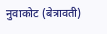नुवाकोट (बेत्रावती)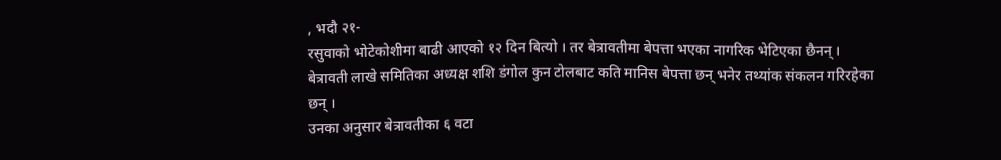, भदौ २१-
रसुवाको भोटेकोशीमा बाढी आएको १२ दिन बित्यो । तर बेत्रावतीमा बेपत्ता भएका नागरिक भेटिएका छैनन् । बेत्रावती लाखे समितिका अध्यक्ष शशि डंगोल कुन टोलबाट कति मानिस बेपत्ता छन् भनेर तथ्यांक संकलन गरिरहेका छन् ।
उनका अनुसार बेत्रावतीका ६ वटा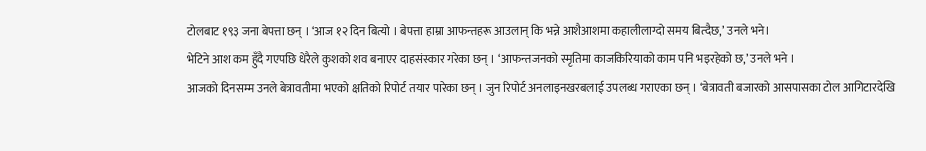टोलबाट १९३ जना बेपत्ता छन् । ‘आज १२ दिन बित्यो । बेपत्ता हाम्रा आफन्तहरू आउलान् कि भन्ने आशैआशमा कहालीलाग्दो समय बित्दैछ,’ उनले भने।
भेटिने आश कम हुँदै गएपछि धेरैले कुशको शव बनाएर दाहसंस्कार गरेका छन् । ‘आफन्तजनको स्मृतिमा काजकिरियाको काम पनि भइरहेको छ,’ उनले भने ।
आजको दिनसम्म उनले बेत्रावतीमा भएको क्षतिको रिपोर्ट तयार पारेका छन् । जुन रिपोर्ट अनलाइनखरबलाई उपलब्ध गराएका छन् । ‘बेत्रावती बजारको आसपासका टोल आगिटारदेखि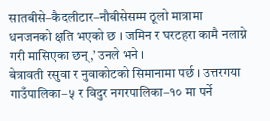सातबीसे–कैदलीटार–नौबीसेसम्म ठूलो मात्रामा धनजनको क्षति भएको छ । जमिन र घरटहरा कामै नलाग्ने गरी मासिएका छन्,’ उनले भने ।
बेत्रावती रसुवा र नुवाकोटको सिमानामा पर्छ । उत्तरगया गाउँपालिका–५ र विदुर नगरपालिका–१० मा पर्ने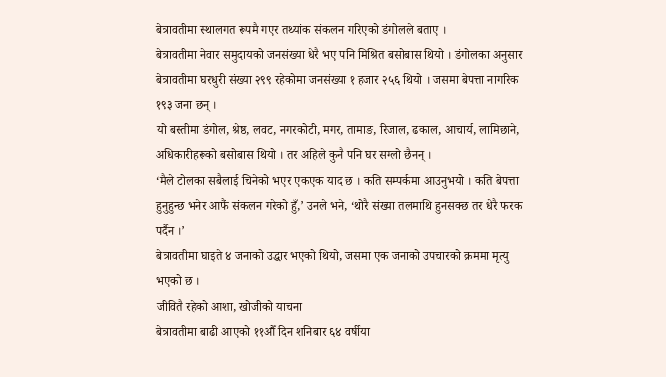बेत्रावतीमा स्थालगत रूपमै गएर तथ्यांक संकलन गरिएको डंगोलले बताए ।
बेत्रावतीमा नेवार समुदायको जनसंख्या धेरै भए पनि मिश्रित बसोबास थियो । डंगोलका अनुसार बेत्रावतीमा घरधुरी संख्या २९९ रहेकोमा जनसंख्या १ हजार २५६ थियो । जसमा बेपत्ता नागरिक १९३ जना छन् ।
यो बस्तीमा डंगोल, श्रेष्ठ, लवट, नगरकोटी, मगर, तामाङ, रिजाल, ढकाल, आचार्य, लामिछाने, अधिकारीहरूको बसोबास थियो । तर अहिले कुनै पनि घर सग्लो छैनन् ।
‘मैले टोलका सबैलाई चिनेको भएर एकएक याद छ । कति सम्पर्कमा आउनुभयो । कति बेपत्ता हुनुहुन्छ भनेर आफैं संकलन गरेको हुँ,’ उनले भने, ‘थोरै संख्या तलमाथि हुनसक्छ तर धेरै फरक पर्दैन ।’
बेत्रावतीमा घाइते ४ जनाको उद्धार भएको थियो, जसमा एक जनाको उपचारको क्रममा मृत्यु भएको छ ।
जीवितै रहेको आशा, खोजीको याचना
बेत्रावतीमा बाढी आएको ११औँ दिन शनिबार ६४ वर्षीया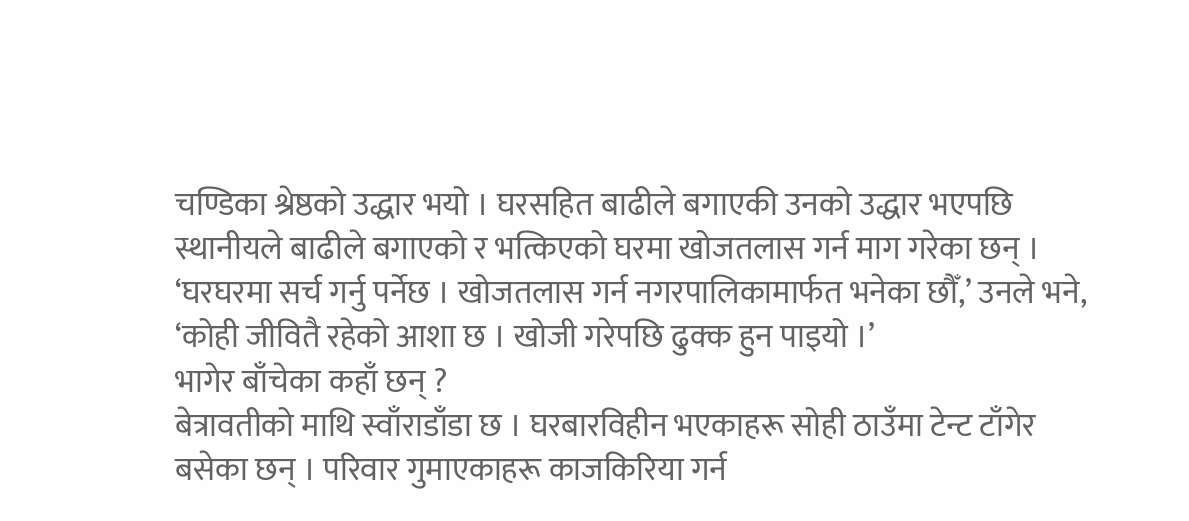चण्डिका श्रेष्ठको उद्धार भयो । घरसहित बाढीले बगाएकी उनको उद्धार भएपछि स्थानीयले बाढीले बगाएको र भत्किएको घरमा खोजतलास गर्न माग गरेका छन् ।
‘घरघरमा सर्च गर्नु पर्नेछ । खोजतलास गर्न नगरपालिकामार्फत भनेका छौँ,’ उनले भने, ‘कोही जीवितै रहेको आशा छ । खोजी गरेपछि ढुक्क हुन पाइयो ।’
भागेर बाँचेका कहाँ छन् ?
बेत्रावतीको माथि स्वाँराडाँडा छ । घरबारविहीन भएकाहरू सोही ठाउँमा टेन्ट टाँगेर बसेका छन् । परिवार गुमाएकाहरू काजकिरिया गर्न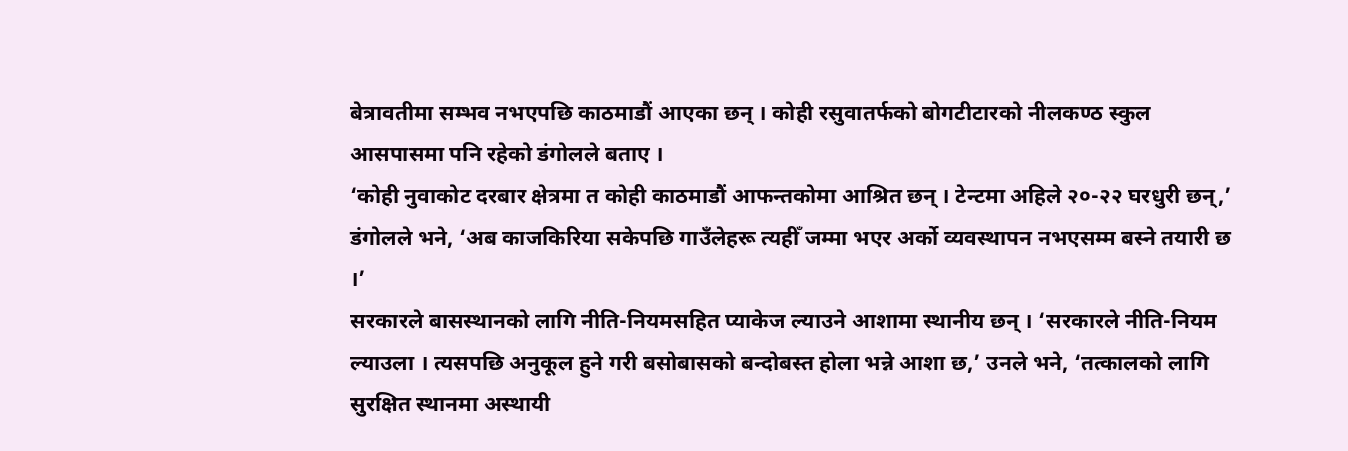बेत्रावतीमा सम्भव नभएपछि काठमाडौं आएका छन् । कोही रसुवातर्फको बोगटीटारको नीलकण्ठ स्कुल आसपासमा पनि रहेको डंगोलले बताए ।
‘कोही नुवाकोट दरबार क्षेत्रमा त कोही काठमाडौं आफन्तकोमा आश्रित छन् । टेन्टमा अहिले २०-२२ घरधुरी छन्,’ डंगोलले भने, ‘अब काजकिरिया सकेपछि गाउँलेहरू त्यहीँ जम्मा भएर अर्को व्यवस्थापन नभएसम्म बस्ने तयारी छ ।’
सरकारले बासस्थानको लागि नीति-नियमसहित प्याकेज ल्याउने आशामा स्थानीय छन् । ‘सरकारले नीति-नियम ल्याउला । त्यसपछि अनुकूल हुने गरी बसोबासको बन्दोबस्त होला भन्ने आशा छ,’ उनले भने, ‘तत्कालको लागि सुरक्षित स्थानमा अस्थायी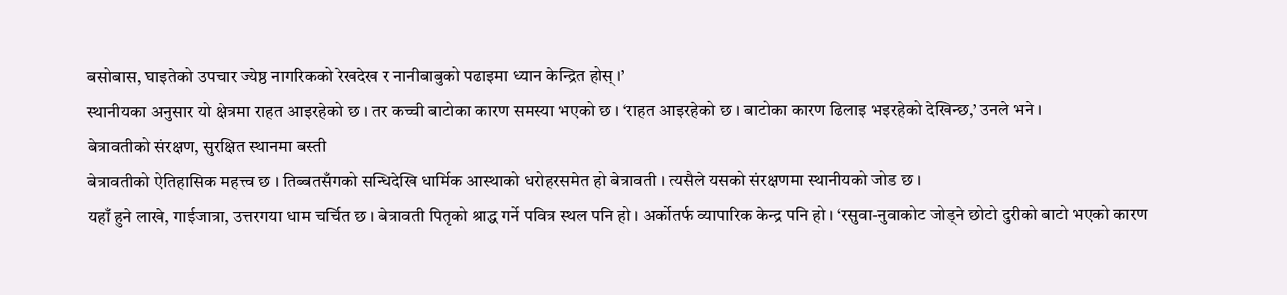बसोबास, घाइतेको उपचार ज्येष्ठ नागरिकको रेखदेख र नानीबाबुको पढाइमा ध्यान केन्द्रित होस् ।’
स्थानीयका अनुसार यो क्षेत्रमा राहत आइरहेको छ । तर कच्ची बाटोका कारण समस्या भएको छ । ‘राहत आइरहेको छ । बाटोका कारण ढिलाइ भइरहेको देखिन्छ,’ उनले भने ।
बेत्रावतीको संरक्षण, सुरक्षित स्थानमा बस्ती
बेत्रावतीको ऐतिहासिक महत्त्व छ । तिब्बतसँगको सन्धिदेखि धार्मिक आस्थाको धरोहरसमेत हो बेत्रावती । त्यसैले यसको संरक्षणमा स्थानीयको जोड छ ।
यहाँ हुने लाखे, गाईजात्रा, उत्तरगया धाम चर्चित छ । बेत्रावती पितृको श्राद्ध गर्ने पवित्र स्थल पनि हो । अर्कोतर्फ व्यापारिक केन्द्र पनि हो । ‘रसुवा-नुवाकोट जोड्ने छोटो दुरीको बाटो भएको कारण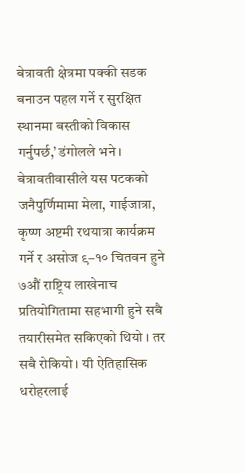बेत्रावती क्षेत्रमा पक्की सडक बनाउन पहल गर्ने र सुरक्षित स्थानमा बस्तीको विकास गर्नुपर्छ,’ डंगोलले भने ।
बेत्रावतीवासीले यस पटकको जनैपुर्णिमामा मेला, गाईजात्रा, कृष्ण अष्टमी रथयात्रा कार्यक्रम गर्ने र असोज ९–१० चितवन हुने ७औं राष्ट्रिय लाखेनाच प्रतियोगितामा सहभागी हुने सबै तयारीसमेत सकिएको थियो । तर सबै रोकियो । यी ऐतिहासिक धरोहरलाई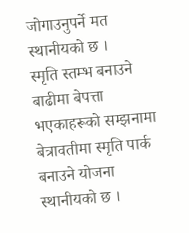जोगाउनुपर्ने मत स्थानीयको छ ।
स्मृति स्तम्भ बनाउने
बाढीमा बेपत्ता भएकाहरूको सम्झनामा बेत्रावतीमा स्मृति पार्क बनाउने योजना स्थानीयको छ ।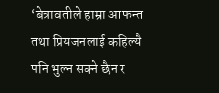‘बेत्रावतीले हाम्रा आफन्त तथा प्रियजनलाई कहिल्यै पनि भुल्न सक्ने छैन र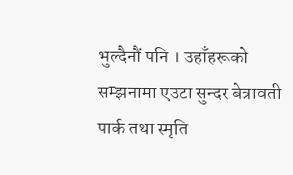भुल्दैनौं पनि । उहाँहरूको सम्झनामा एउटा सुन्दर बेत्रावती पार्क तथा स्मृति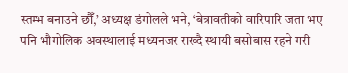स्तम्भ बनाउने छौँ,’ अध्यक्ष डंगोलले भने, ‘बेत्रावतीको वारिपारि जता भए पनि भौगोलिक अवस्थालाई मध्यनजर राख्दै स्थायी बसोबास रहने गरी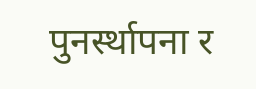पुनर्स्थापना र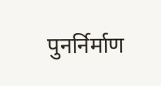पुनर्निर्माण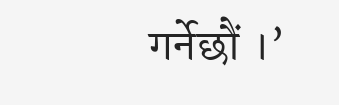गर्नेछौं ।’